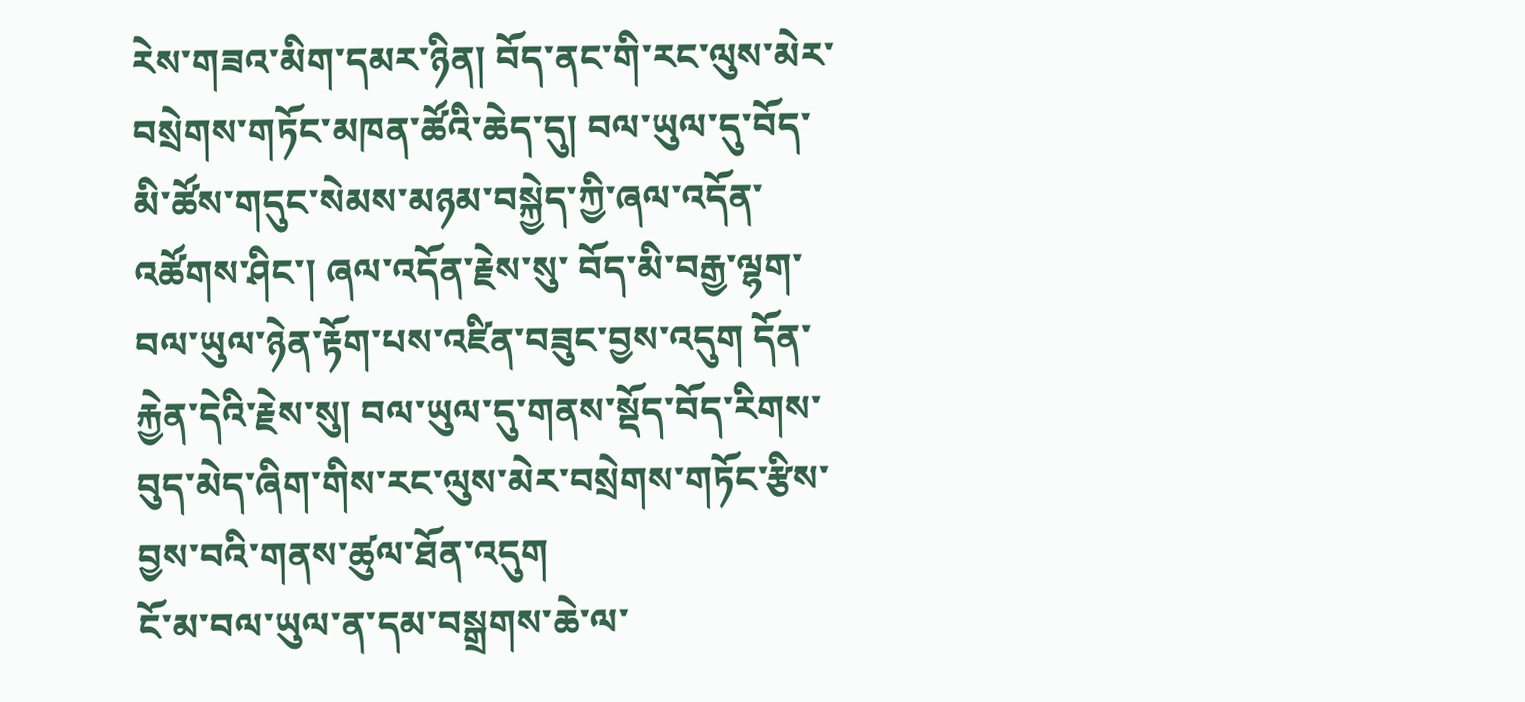རེས་གཟའ་མིག་དམར་ཉིན། བོད་ནང་གི་རང་ལུས་མེར་བསྲེགས་གཏོང་མཁན་ཚོའི་ཆེད་དུ། བལ་ཡུལ་དུ་བོད་མི་ཚོས་གདུང་སེམས་མཉམ་བསྐྱེད་ཀྱི་ཞལ་འདོན་འཚོགས་ཤིང་། ཞལ་འདོན་རྗེས་སུ་ བོད་མི་བརྒྱ་ལྷག་བལ་ཡུལ་ཉེན་རྟོག་པས་འཛིན་བཟུང་བྱས་འདུག དོན་རྐྱེན་དེའི་རྗེས་སུ། བལ་ཡུལ་དུ་གནས་སྡོད་བོད་རིགས་བུད་མེད་ཞིག་གིས་རང་ལུས་མེར་བསྲེགས་གཏོང་རྩིས་བྱས་བའི་གནས་ཚུལ་ཐོན་འདུག
ངོ་མ་བལ་ཡུལ་ན་དམ་བསྒྲགས་ཆེ་ལ་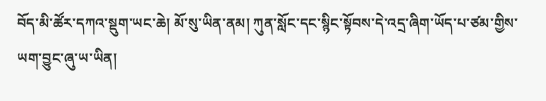བོད་མི་ཚོར་དཀའ་སྡུག་ཡང་ཆེ། མོ་སུ་ཡིན་ནམ། ཀུན་སློང་དང་སྙིང་སྟོབས་དེ་འདྲ་ཞིག་ཡོད་པ་ཙམ་གྱིས་ཡག་བྱུང་ཞུ་ཡ་ཡིན།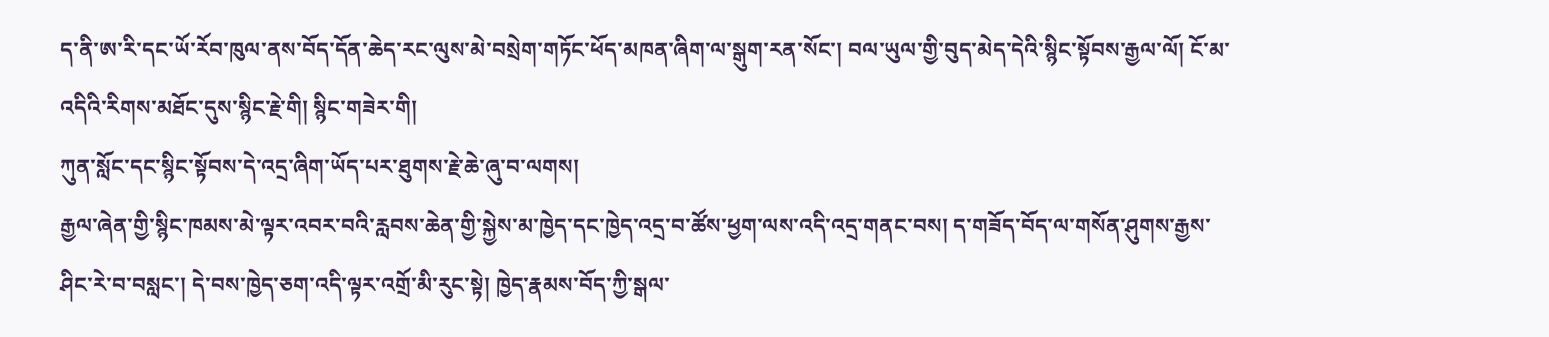ད་ནི་ཨ་རི་དང་ཡོ་རོབ་ཁུལ་ནས་བོད་དོན་ཆེད་རང་ལུས་མེ་བསྲེག་གཏོང་ཕོད་མཁན་ཞིག་ལ་སྒུག་རན་སོང་། བལ་ཡུལ་གྱི་བུད་མེད་དེའི་སྙིང་སྟོབས་རྒྱལ་ལོ། ངོ་མ་འདིའི་རིགས་མཐོང་དུས་སྙིང་རྗེ་གི། སྙིང་གཟེར་གི།
ཀུན་སློང་དང་སྙིང་སྟོབས་དེ་འདྲ་ཞིག་ཡོད་པར་ཐུགས་རྗེ་ཆེ་ཞུ་བ་ལགས།
རྒྱལ་ཞེན་གྱི་སྙིང་ཁམས་མེ་ལྟར་འབར་བའི་རླབས་ཆེན་གྱི་སྐྱེས་མ་ཁྱེད་དང་ཁྱེད་འདྲ་བ་ཚོས་ཕྱག་ལས་འདི་འདྲ་གནང་བས། ད་གཟོད་བོད་ལ་གསོན་ཤུགས་རྒྱས་ཤིང་རེ་བ་བསླང་། དེ་བས་ཁྱེད་ཅག་འདི་ལྟར་འགྲོ་མི་རུང་སྟེ། ཁྱེད་རྣམས་བོད་ཀྱི་སྒལ་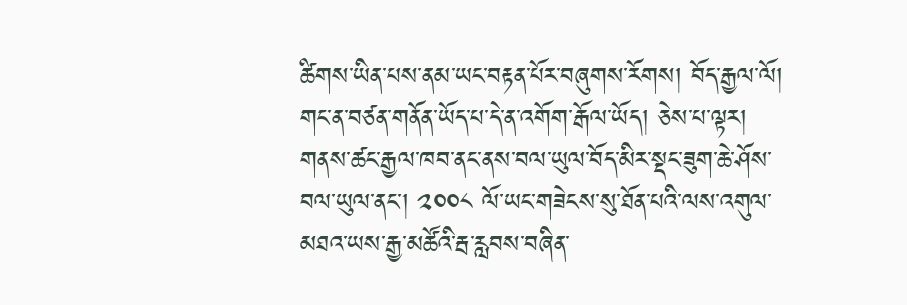ཚིགས་ཡིན་པས་ནམ་ཡང་བརྟན་པོར་བཞུགས་རོགས། བོད་རྒྱལ་ལོ།
གང་ན་བཙན་གནོན་ཡོད་པ་དེ་ན་འགོག་རྒོལ་ཡོད། ཅེས་པ་ལྟར། གནས་ཚང་རྒྱལ་ཁབ་ནང་ནས་བལ་ཡུལ་བོད་མིར་སྡང་ཟུག་ཆེ་ཤོས་བལ་ཡུལ་ནང་། ༢༠༠༨ ལོ་ཡང་གཟེངས་སུ་ཐོན་པའི་ལས་འགུལ་མཐའ་ཡས་རྒྱ་མཚོའི་རྦ་རླབས་བཞིན་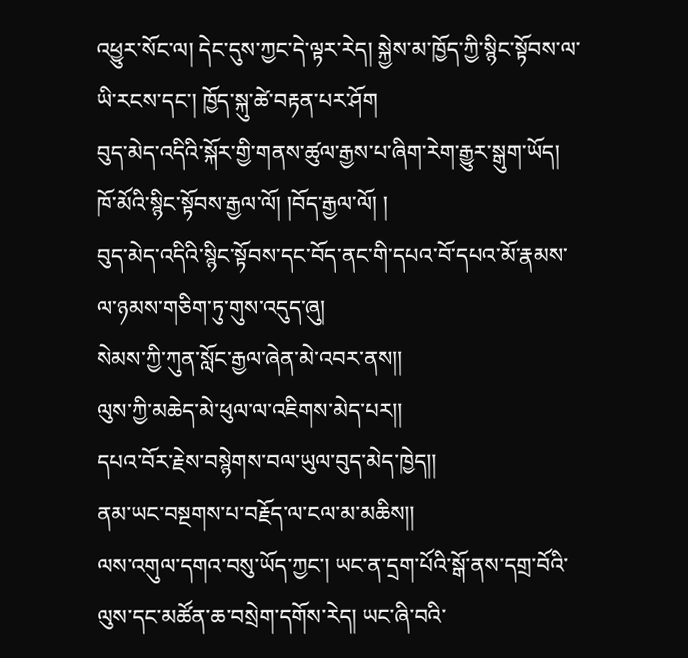འཕྱུར་སོང་ལ། དེང་དུས་ཀྱང་དེ་ལྟར་རེད། སྐྱེས་མ་ཁྱོད་ཀྱི་སྙིང་སྟོབས་ལ་ཡི་རངས་དང་། ཁྱོད་སྐུ་ཚེ་བརྟན་པར་ཤོག
བུད་མེད་འདིའི་སྐོར་གྱི་གནས་ཚུལ་རྒྱས་པ་ཞིག་རེག་རྒྱུར་སྒུག་ཡོད།
ཁོ་མོའི་སྙིང་སྟོབས་རྒྱལ་ལོ། །བོད་རྒྱལ་ལོ། །
བུད་མེད་འདིའི་སྙིང་སྟོབས་དང་བོད་ནང་གི་དཔའ་བོ་དཔའ་མོ་རྣམས་ལ་ཉམས་གཅིག་ཏུ་གུས་འདུད་ཞུ།
སེམས་ཀྱི་ཀུན་སློང་རྒྱལ་ཞེན་མེ་འབར་ནས།།
ལུས་ཀྱི་མཆེད་མེ་ཕུལ་ལ་འཇིགས་མེད་པར།།
དཔའ་བོར་རྗེས་བསྙེགས་བལ་ཡུལ་བུད་མེད་ཁྱེད།།
ནམ་ཡང་བསྔགས་པ་བརྗོད་ལ་ངལ་མ་མཆིས།།
ལས་འགུལ་དགའ་བསུ་ཡོད་ཀྱང་། ཡང་ན་དྲག་པོའི་སྒོ་ནས་དགྲ་བོའི་ལུས་དང་མཚོན་ཆ་བསྲེག་དགོས་རེད། ཡང་ཞི་བའི་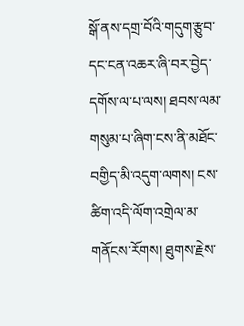སྒོ་ནས་དགྲ་བོའི་གདུག་རྩུབ་དང་ངན་འཆར་ཞི་བར་བྱེད་དགོས་ལ་པ་ལས། ཐབས་ལམ་གསུམ་པ་ཞིག་ངས་ནི་མཐོང་བགྱིད་མི་འདུག་ལགས། ངས་ཚིག་འདི་ལོག་འགྲེལ་མ་གནོངས་རོགས། ཐུགས་རྗེས་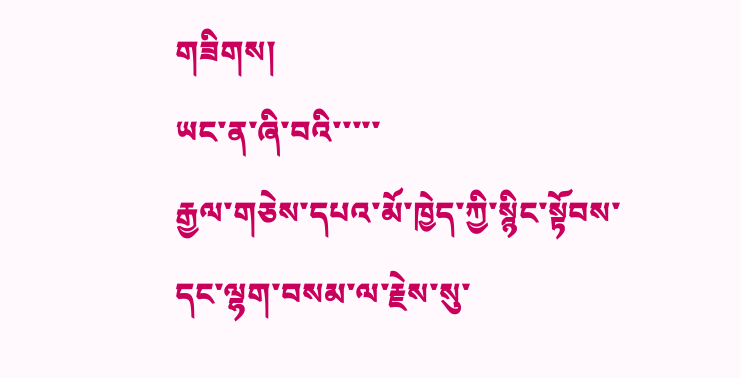གཟིགས།
ཡང་ན་ཞི་བའི་་་་་
རྒྱལ་གཅེས་དཔའ་མོ་ཁྱེད་ཀྱི་སྙིང་སྟོབས་དང་ལྷག་བསམ་ལ་རྗེས་སུ་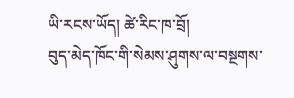ཡི་རངས་ཡོད། ཚེ་རིང་ཁ་བྲོ།
བུད་མེད་ཁོང་གི་སེམས་ཤུགས་ལ་བསྔགས་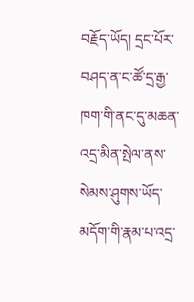བརྗོད་ཡོད། དྲང་པོར་བཤད་ན་ང་ཚོ་དྲ་རྒྱ་ཁག་གི་ནང་དུ་མཆན་འདྲ་མིན་སྤེལ་ནས་སེམས་ཤུགས་ཡོད་མདོག་གི་རྣམ་པ་འདྲ་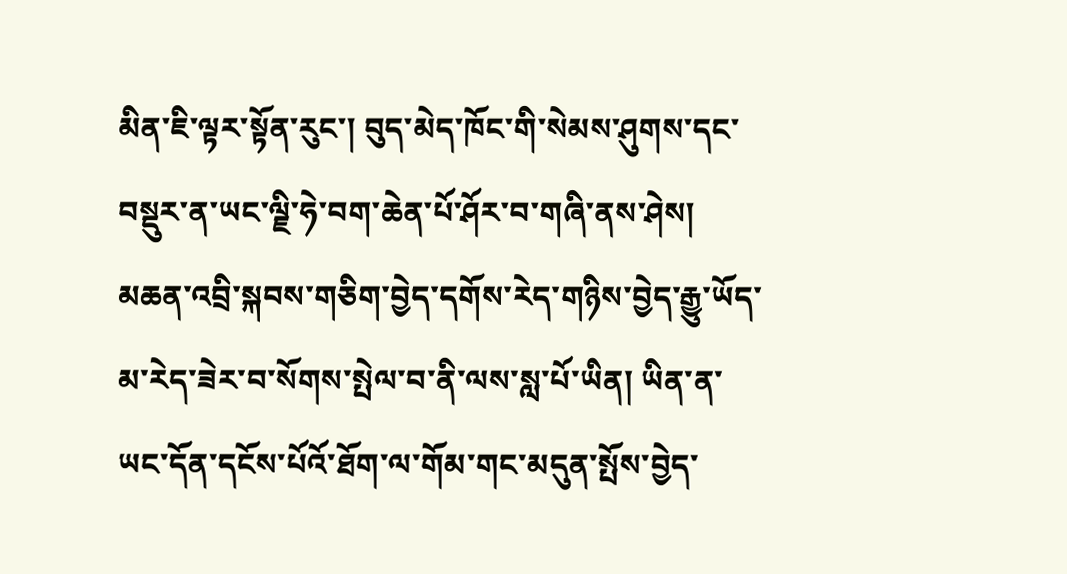མིན་ཇི་ལྟར་སྟོན་རུང་། བུད་མེད་ཁོང་གི་སེམས་ཤུགས་དང་བསྡུར་ན་ཡང་ལྗི་ཧེ་བག་ཆེན་པོ་ཤོར་བ་གཞི་ནས་ཤེས། མཆན་འབྲི་སྐབས་གཅིག་བྱེད་དགོས་རེད་གཉིས་བྱེད་རྒྱུ་ཡོད་མ་རེད་ཟེར་བ་སོགས་སྤེལ་བ་ནི་ལས་སླ་པོ་ཡིན། ཡིན་ན་ཡང་དོན་དངོས་པོའོ་ཐོག་ལ་གོམ་གང་མདུན་སྤོས་བྱེད་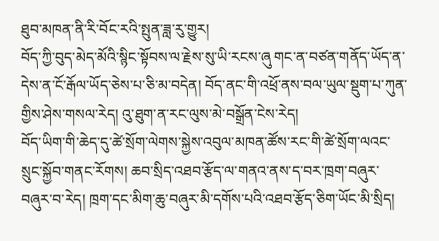ཐུབ་མཁན་ནི་རི་བོང་རའི་སྤུན་ཟླ་རུ་གྱུར།
བོད་ཀྱི་བུད་མེད་མོའི་སྙིང་སྟོབས་ལ་རྗེས་སུ་ཡི་རངས་ཞུ གང་ན་བཙན་གནོད་ཡོད་ན་དེས་ན་ངོ་རྒོལ་ཡོད་ཅེས་པ་ཅི་མ་བདེན། བོད་ནང་གི་འཕྲོ་ནས་བལ་ཡུལ་སྡུག་པ་ཀུན་གྱིས་ཤེས་གསལ་རེད། འུ་ཐུག་ན་རང་ལུས་མེ་བསྒྲོན་ངེས་རེད།
བོད་ཡིག་གི་ཆེད་དུ་ཚེ་སྲོག་ལེགས་སྐྱེས་འབུལ་མཁན་ཚོས་རང་གི་ཚེ་སྲོག་ལའང་སྲུང་སྐྱོབ་གནང་རོགས། ཆབ་སྲིད་འཐབ་རྩོད་ལ་གནའ་ནས་ད་བར་ཁྲག་བཞུར་བཞུར་བ་རེད། ཁྲག་དང་མིག་ཆུ་བཞུར་མི་དགོས་པའི་འཐབ་རྩོད་ཅིག་ཡོང་མི་སྲིད།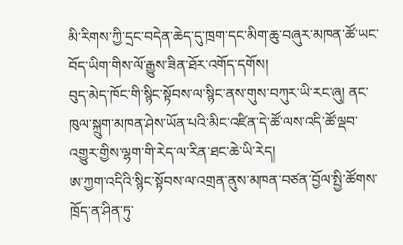མི་རིགས་ཀྱི་དྲང་བདེན་ཆེད་དུ་ཁྲག་དང་མིག་ཆུ་བཞུར་མཁན་ཚོ་ཡང་བོད་ཡིག་གིས་ལོ་རྒྱུས་ཟིན་ཐོར་འགོད་དགོས།
བུད་མེད་ཁོང་གི་སྙིང་སྟོབས་ལ་སྙིང་ནས་གུས་བཀུར་ཡི་རང་ཞུ། ནང་ཁུལ་སྐྲུག་མཁན་ཤེས་ཡོན་པའི་མིང་འཛིན་དེ་ཚོ་ལས་འདི་ཚོ་ལྡབ་འགྱུར་གྱིས་ལྷག་གི་རེད་ལ་རིན་ཐང་ཆེ་ཡི་རེད།
ཨ་ཀྱག་འདིའི་སྙིང་སྟོབས་ལ་འགྲན་ནུས་མཁན་བཙན་བྱོལ་སྤྱི་ཚོགས་ཁྲོད་ན་ཤིན་ཏུ་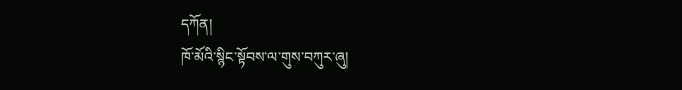དཀོན།
ཁོ་མོའི་སྙིང་སྟོབས་ལ་གུས་བཀུར་ཞུ།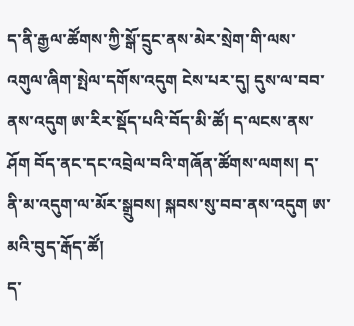ད་ནི་རྒྱལ་ཚོགས་ཀྱི་སྒོ་དྲུང་ནས་མེར་སྲེག་གི་ལས་འགུལ་ཞིག་སྤེལ་དགོས་འདུག ངེས་པར་དུ། དུས་ལ་བབ་ནས་འདུག ཨ་རིར་སྡོད་པའི་བོད་མི་ཚོ། ད་ལངས་ནས་ཤོག བོད་ནང་དང་འབྲེལ་བའི་གཞོན་ཚོགས་ལགས། ད་ནི་མ་འདུག་ལ་མོར་སྒྲུབས། སྐབས་སུ་བབ་ནས་འདུག ཨ་མའི་བུད་རྒོད་ཚོ།
ད་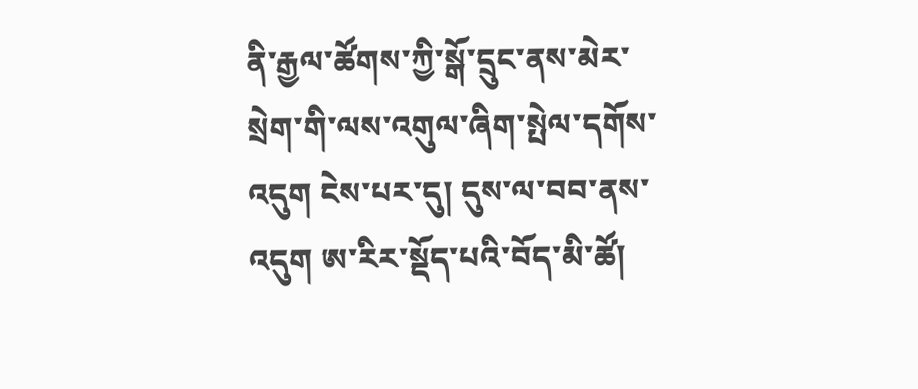ནི་རྒྱལ་ཚོགས་ཀྱི་སྒོ་དྲུང་ནས་མེར་སྲེག་གི་ལས་འགུལ་ཞིག་སྤེལ་དགོས་འདུག ངེས་པར་དུ། དུས་ལ་བབ་ནས་འདུག ཨ་རིར་སྡོད་པའི་བོད་མི་ཚོ།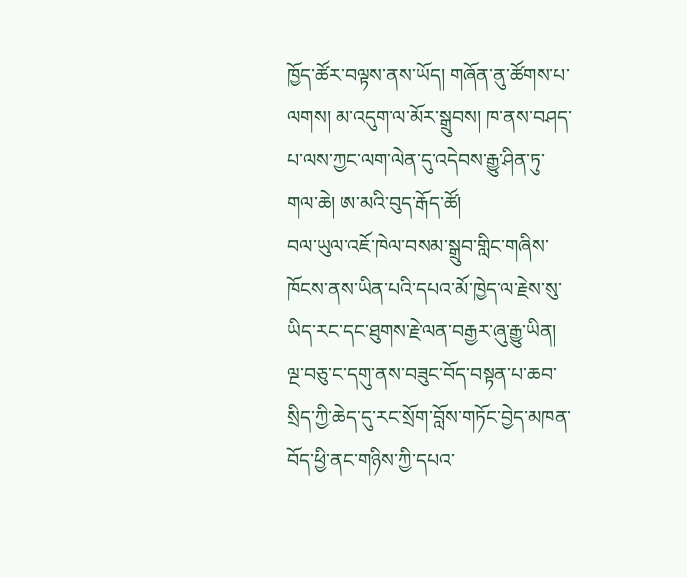ཁྱོད་ཚོར་བལྟས་ནས་ཡོད། གཞོན་ནུ་ཚོགས་པ་ལགས། མ་འདུག་ལ་མོར་སྒྲུབས། ཁ་ནས་བཤད་པ་ལས་ཀྱང་ལག་ལེན་དུ་འདེབས་རྒྱུ་ཤིན་ཏུ་གལ་ཆེ། ཨ་མའི་བུད་རྒོད་ཚོ།
བལ་ཡུལ་འཇོ་ཁེལ་བསམ་སྒྲུབ་གླིང་གཞིས་ཁོངས་ནས་ཡིན་པའི་དཔའ་མོ་ཁྱེད་ལ་རྗེས་སུ་ཡིད་རང་དང་ཐུགས་རྗེ་ལན་བརྒྱར་ཞུ་རྒྱུ་ཡིན།
ལྔ་བཅུ་ང་དགུ་ནས་བཟུང་བོད་བསྟན་པ་ཆབ་སྲིད་ཀྱི་ཆེད་དུ་རང་སྲོག་བློས་གཏོང་བྱེད་མཁན་བོད་ཕྱི་ནང་གཉིས་ཀྱི་དཔའ་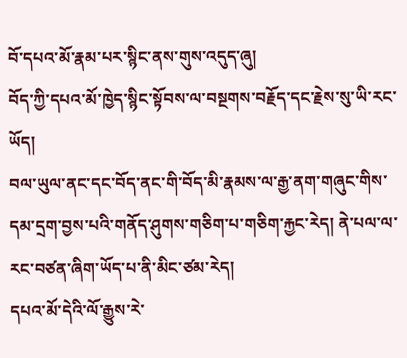བོ་དཔའ་མོ་རྣམ་པར་སྙིང་ནས་གུས་འདུད་ཞུ།
བོད་ཀྱི་དཔའ་མོ་ཁྱེད་སྙིང་སྟོབས་ལ་བསྔགས་བརྗོད་དང་རྗེས་སུ་ཡི་རང་ཡོད།
བལ་ཡུལ་ནང་དང་བོད་ནང་གི་བོད་མི་རྣམས་ལ་རྒྱ་ནག་གཞུང་གིས་དམ་དྲག་བྱས་པའི་གནོད་ཤུགས་གཅིག་པ་གཅིག་རྐྱང་རེད། ནེ་པལ་ལ་རང་བཙན་ཞིག་ཡོད་པ་ནི་མིང་ཙམ་རེད།
དཔའ་མོ་དེའི་ལོ་རྒྱུས་རེ་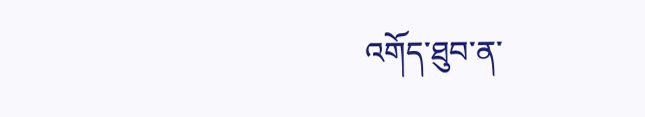འགོད་ཐུབ་ན་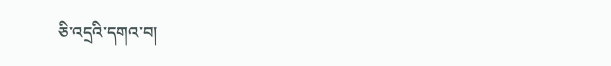ཅི་འདྲའི་དགའ་བ།